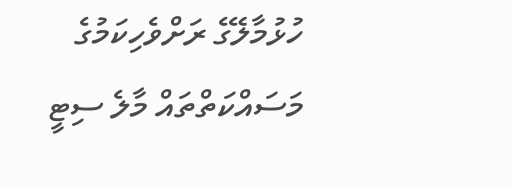ހުޅުމާލޭގެ ރަށްވެހިކަމުގެ މަސައްކަތްތައް މާލެ ސިޓީ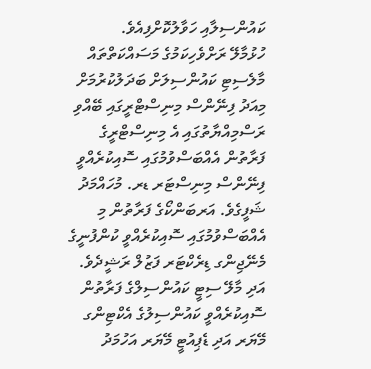ކައުންސިލާއި ހަވާލުކޮށްފިއެވެ.
ހުޅުމާލޭ ރަށްވެހިކަމުގެ މަސައްކަތްތައް މާލެސިޓި ކައުންސިލަށް ބަދަލުކުރުމަށް މިއަދު ފިނޭންސް މިނިސްޓްރީގައި ބޭއްވި ރަސްމިއްޔާތުގައި އެ މިނިސްޓްރީގެ ފަރާތުން އެއްބަސްވުމުގައި ސޮއިކުރެއްވީ ފިނޭންސް މިނިސްޓަރ ޑރ. މުހައްމަދު ޝަފީގެވެ. އަރބަންކޯގެ ފަރާތުން މި އެއްބަސްވުމުގައި ސޮއިކުރެއްވީ ކުންފުނީގެ މެނޭޖިންގ ޑިރެކްޓަރ ފަޒުލް ރަޝީދެވެ. އަދި މާލޭ ސިޓީ ކައުންސިލްގެ ފަރާތުން ސޮއިކުރެއްވީ ކައުންސިލުގެ އެކްޓިންގ މޭޔަރ އަދި ޑެޕިއުޓީ މޭޔަރ އަހުމަދު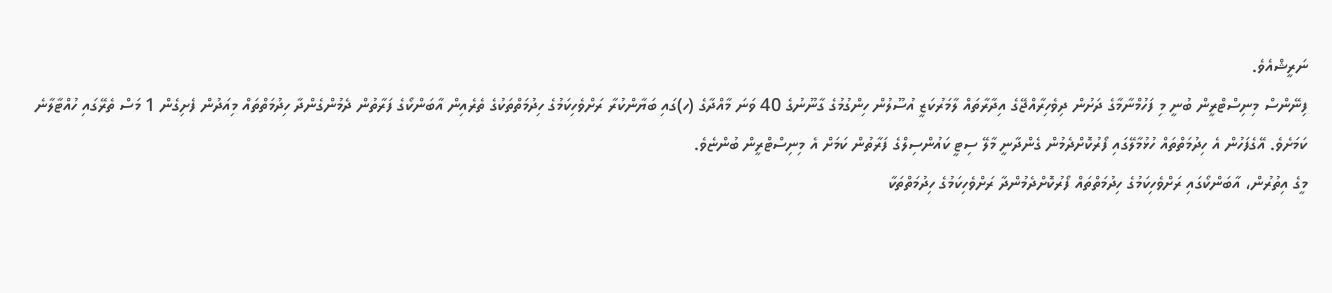ނަރީޝްއެވެ.
ފިނޭންސް މިނިސްޓްރީން ބުނީ މި ފަހުމްނާމާގެ ދަށުން ދިވެހިރާއްޖޭގެ އިދާރާތައް ލާމަރުކަޒީ އުސޫލުން ހިންގުމުގެ ގާނޫނުގެ 40 ވަނަ މާއްދާގެ (ހ)ގައި ބަޔާންކުރާ ރަށްވެހިކަމުގެ ހިދުމަތްތަކުގެ ތެރެއިން އާބަންކޯގެ ފަރާތުން ދެމުންގެންދާ ހިދުމަތްތައް މިއަދުން ފެށިގެން 1 މަސް ތެރޭގައި ހުއްޓާލާނެ ކަމަށެވެ. އޭގެފަހުން އެ ހިދުމަތްތައް ހުޅުމާލޭގައި ފޯރުކޮށްދެމުން ގެންދާނީ މާލޭ ސިޓީ ކައުންސިލްގެ ފަރާތުން ކަމަށް އެ މިނިސްޓްރީން ބުންޏެވެ.
މީގެ އިތުރުން، އާބަންކޯގައި ރަށްވެހިކަމުގެ ހިދުމަތްތައް ފޯރުކޮށްދެމުންދާ ރަށްވެހިކަމުގެ ހިދުމަތްތަކާ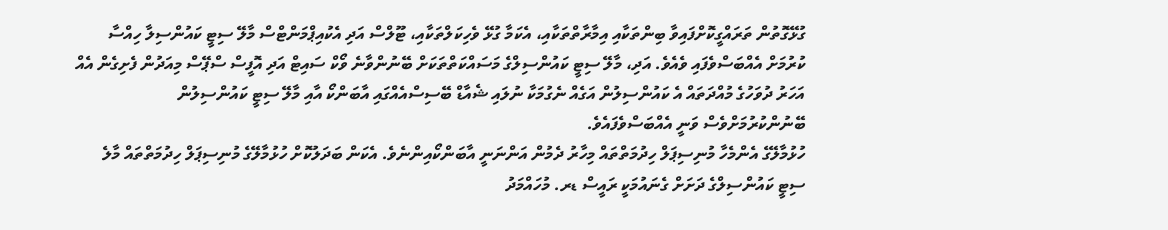ގުޅޭގޮތުން ތަރައްގީކޮށްފައިވާ ބިންތަކާއި އިމާރާތްތަކާއި، އެކަމާ ގުޅޭ ވެހިކަލްތަކާއި، ޓޫލްސް އަދި އެކުއިޕްމަންޓްސް މާލޭ ސިޓީ ކައުންސިލާ ހިއްސާ ކުރުމަށް އެއްބަސްވެފައި ވެއެވެ. އަދި، މާލޭ ސިޓީ ކައުންސިލްގެ މަސައްކަތްތަކަށް ބޭނުންވާނެ ވޯކް ސައިޓް އަދި އޮފީސް ސްޕޭސް މިއަދުން ފެށިގެން އެއް އަހަރު ދުވަހުގެ މުއްދަތައް އެ ކައުންސިލުން އަގެއް ނެގުމަކާ ނުލައި ޝެއާޑް ބޭސިސްއެއްގައި އާބަންކޯ އާއި މާލޭ ސިޓީ ކައުންސިލުން ބޭނުންކުރުމަށްވެސް ވަނީ އެއްބަސްވެފައެވެ.
ހުޅުމާލޭގެ އެންމެހާ މުނިސިޕަލް ހިދުމަތްތައް މިހާރު ދެމުން އަންނަނީ އާބަންކޯއިންނެވެ. އެކަން ބަދަލުކޮށް ހުޅުމާލޭގެ މުނިސިޕަލް ހިދުމަތްތައް މާލެ ސިޓީ ކައުންސިލްގެ ދަށަށް ގެނައުމަކީ ރައީސް ޑރ. މުހައްމަދު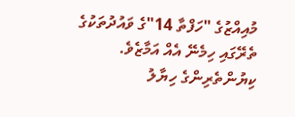މުއިއްޒުގެ "ހަފްތާ 14"ގެ ވައުދުތަކުގެ ތެރޭގައި ހިމެނޭ އެއް އަމާޒެވެ.
ކިޔުންތެރިންގެ ހިޔާލު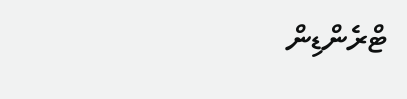ޓްރެންޑިން